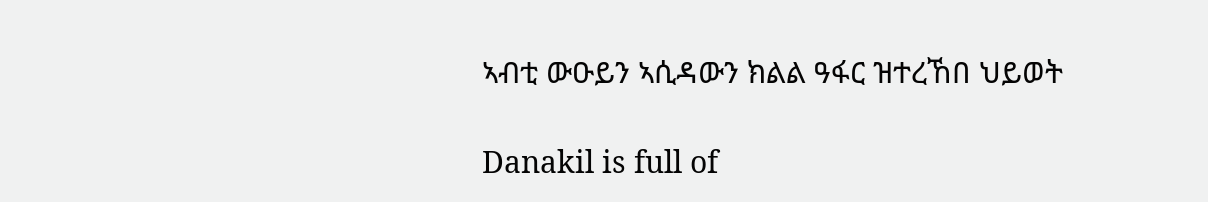ኣብቲ ውዑይን ኣሲዳውን ክልል ዓፋር ዝተረኸበ ህይወት

Danakil is full of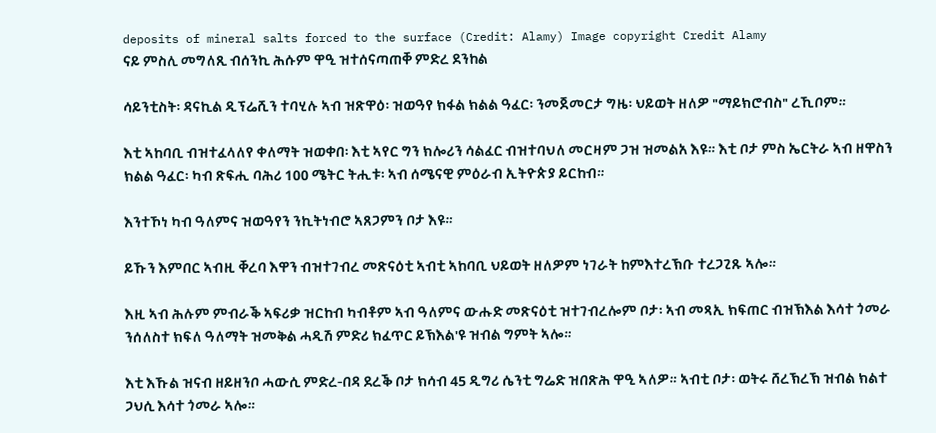deposits of mineral salts forced to the surface (Credit: Alamy) Image copyright Credit Alamy
ናይ ምስሊ መግለጺ ብሰንኪ ሕሱም ዋዒ ዝተሰናጣጠቐ ምድረ ደንከል

ሳይንቲስት፡ ዳናኪል ዲፕሬሺን ተባሂሉ ኣብ ዝጽዋዕ፡ ዝወዓየ ክፋል ክልል ዓፈር፡ ንመጀመርታ ግዜ፡ ህይወት ዘለዎ "ማይክሮብስ" ረኺቦም።

እቲ ኣከባቢ ብዝተፈላለየ ቀለማት ዝወቀበ፡ እቲ ኣየር ግን ክሎሪን ሳልፈር ብዝተባህለ መርዛም ጋዝ ዝመልአ እዩ። እቲ ቦታ ምስ ኤርትራ ኣብ ዘዋስን ክልል ዓፈር፡ ካብ ጽፍሒ ባሕሪ 100 ሜትር ትሒቱ፡ ኣብ ሰሜናዊ ምዕራብ ኢትዮጵያ ይርከብ።

እንተኾነ ካብ ዓለምና ዝወዓየን ንኪትነብሮ ኣጸጋምን ቦታ እዩ።

ይኹን እምበር ኣብዚ ቐረባ እዋን ብዝተገብረ መጽናዕቲ ኣብቲ ኣከባቢ ህይወት ዘለዎም ነገራት ከምእተረኽቡ ተረጋጊጹ ኣሎ።

እዚ ኣብ ሕሉም ምብራቕ ኣፍሪቃ ዝርከብ ካብቶም ኣብ ዓለምና ውሑድ መጽናዕቲ ዝተገብረሎም ቦታ፡ ኣብ መጻኢ ክፍጠር ብዝኽእል እሳተ ጎመራ ንሰለስተ ክፍለ ዓለማት ዝመቅል ሓዲሽ ምድሪ ክፈጥር ይኽእል'ዩ ዝብል ግምት ኣሎ።

እቲ እኹል ዝናብ ዘይዘንቦ ሓውሲ ምድረ-በዳ ደረቕ ቦታ ክሳብ 45 ዲግሪ ሴንቲ ግሬድ ዝበጽሕ ዋዒ ኣለዎ። ኣብቲ ቦታ፡ ወትሩ ሸረኽረኽ ዝብል ክልተ ጋህሲ እሳተ ጎመራ ኣሎ።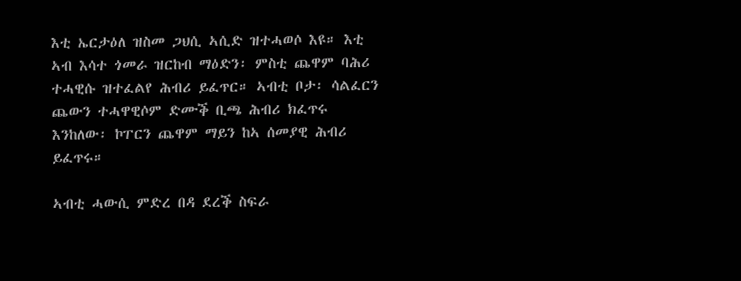እቲ ኤርታዕለ ዝስመ ጋህሲ ኣሲድ ዝተሓወሶ እዩ። እቲ ኣብ እሳተ ጎመራ ዝርከብ ማዕድን፡ ምስቲ ጨዋም ባሕሪ ተሓዊሱ ዝተፈልየ ሕብሪ ይፈጥር። ኣብቲ ቦታ፡ ሳልፈርን ጨውን ተሓዋዊሶም ድሙቕ ቢጫ ሕብሪ ክፈጥሩ እንከለው፡ ኮፐርን ጨዋም ማይን ከኣ ሰመያዊ ሕብሪ ይፈጥሩ።

ኣብቲ ሓውሲ ምድረ በዳ ደረቕ ስፍራ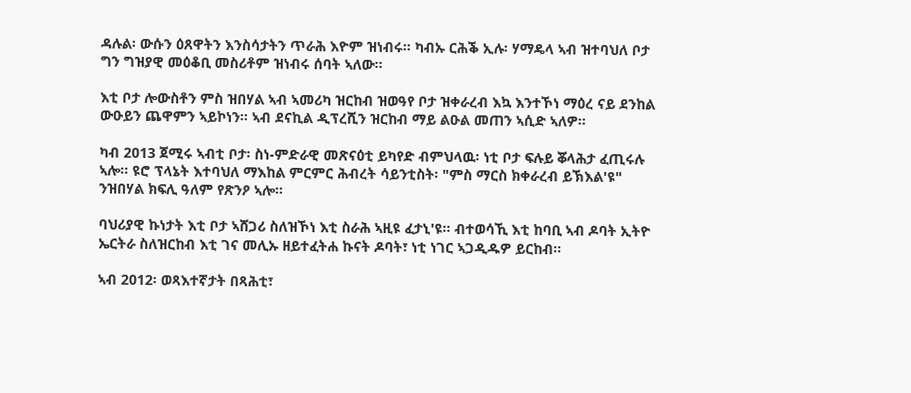ዳሉል፡ ውሱን ዕጸዋትን እንስሳታትን ጥራሕ እዮም ዝነብሩ። ካብኡ ርሕቕ ኢሉ፡ ሃማዴላ ኣብ ዝተባህለ ቦታ ግን ግዝያዊ መዕቆቢ መስሪቶም ዝነብሩ ሰባት ኣለው።

እቲ ቦታ ሎውስቶን ምስ ዝበሃል ኣብ ኣመሪካ ዝርከብ ዝወዓየ ቦታ ዝቀራረብ እኳ እንተኾነ ማዕረ ናይ ደንከል ውዑይን ጨዋምን ኣይኮነን። ኣብ ደናኪል ዲፕረሺን ዝርከብ ማይ ልዑል መጠን ኣሲድ ኣለዎ።

ካብ 2013 ጀሚሩ ኣብቲ ቦታ፡ ስነ-ምድራዊ መጽናዕቲ ይካየድ ብምህላዉ፡ ነቲ ቦታ ፍሉይ ቖላሕታ ፈጢሩሉ ኣሎ። ዩሮ ፕላኔት እተባህለ ማእከል ምርምር ሕብረት ሳይንቲስት፡ "ምስ ማርስ ክቀራረብ ይኽእል'ዩ" ንዝበሃል ክፍሊ ዓለም የጽንዖ ኣሎ።

ባህሪያዊ ኩነታት እቲ ቦታ ኣሸጋሪ ስለዝኾነ እቲ ስራሕ ኣዚዩ ፈታኒ'ዩ። ብተወሳኺ እቲ ከባቢ ኣብ ዶባት ኢትዮ ኤርትራ ስለዝርከብ እቲ ገና መሊኡ ዘይተፈትሐ ኩናት ዶባት፣ ነቲ ነገር ኣጋዲዱዎ ይርከብ።

ኣብ 2012፡ ወጻእተኛታት በጻሕቲ፣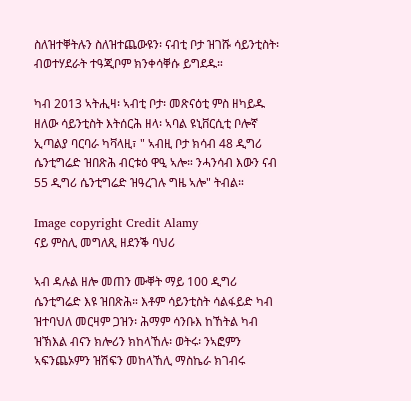ስለዝተቐትሉን ስለዝተጨውዩን፡ ናብቲ ቦታ ዝገሹ ሳይንቲስት፡ ብወተሃደራት ተዓጂቦም ክንቀሳቐሱ ይግደዱ።

ካብ 2013 ኣትሒዛ፡ ኣብቲ ቦታ፡ መጽናዕቲ ምስ ዘካይዱ ዘለው ሳይንቲስት እትሰርሕ ዘላ፡ ኣባል ዩኒቨርሲቲ ቦሎኛ ኢጣልያ ባርባራ ካቫላዚ፣ " ኣብዚ ቦታ ክሳብ 48 ዲግሪ ሴንቲግሬድ ዝበጽሕ ብርቱዕ ዋዒ ኣሎ። ንሓንሳብ እውን ናብ 55 ዲግሪ ሴንቲግሬድ ዝዓረገሉ ግዜ ኣሎ" ትብል።

Image copyright Credit Alamy
ናይ ምስሊ መግለጺ ዘደንቕ ባህሪ

ኣብ ዳሉል ዘሎ መጠን ሙቐት ማይ 100 ዲግሪ ሴንቲግሬድ እዩ ዝበጽሕ። እቶም ሳይንቲስት ሳልፋይድ ካብ ዝተባህለ መርዛም ጋዝን፡ ሕማም ሳንቡእ ከኸትል ካብ ዝኽእል ብናን ክሎሪን ክከላኸሉ፡ ወትሩ፡ ንኣፎምን ኣፍንጨኦምን ዝሽፍን መከላኸሊ ማስኬራ ክገብሩ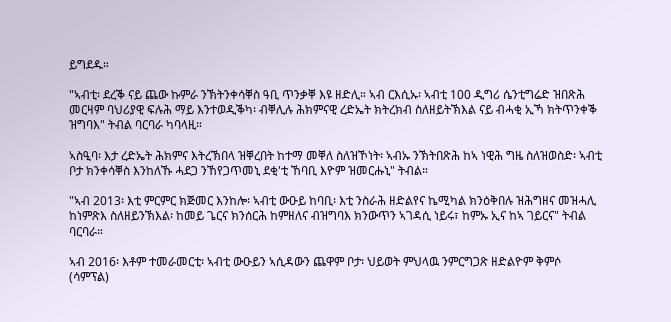ይግደዱ።

"ኣብቲ፡ ደረቕ ናይ ጨው ኩምራ ንኽትንቀሳቐስ ዓቢ ጥንቃቐ እዩ ዘድሊ። ኣብ ርእሲኡ፡ ኣብቲ 100 ዲግሪ ሴንቲግሬድ ዝበጽሕ መርዛም ባህሪያዊ ፍሉሕ ማይ እንተወዲቕካ፡ ብቐሊሉ ሕክምናዊ ረድኤት ክትረክብ ስለዘይትኽእል ናይ ብሓቂ ኢኻ ክትጥንቀቕ ዝግባእ" ትብል ባርባራ ካባላዚ።

ኣስዒባ፡ እታ ረድኤት ሕክምና እትረኽበላ ዝቐረበት ከተማ መቐለ ስለዝኾነት፡ ኣብኡ ንኽትበጽሕ ከኣ ነዊሕ ግዜ ስለዝወስድ፡ ኣብቲ ቦታ ክንቀሳቐስ እንከለኹ ሓደጋ ንኸየጋጥመኒ ደቂ'ቲ ኸባቢ እዮም ዝመርሑኒ" ትብል።

"ኣብ 2013፡ እቲ ምርምር ክጅመር እንከሎ፡ ኣብቲ ውዑይ ከባቢ፡ እቲ ንስራሕ ዘድልየና ኬሚካል ክንዕቅበሉ ዝሕግዘና መዝሓሊ ከነምጽእ ስለዘይንኽእል፡ ከመይ ጌርና ክንሰርሕ ከምዘለና ብዝግባእ ክንውጥን ኣገዳሲ ነይሩ፣ ከምኡ ኢና ከኣ ገይርና" ትብል ባርባራ።

ኣብ 2016፡ እቶም ተመራመርቲ፡ ኣብቲ ውዑይን ኣሲዳውን ጨዋም ቦታ፡ ህይወት ምህላዉ ንምርግጋጽ ዘድልዮም ቅምሶ (ሳምፕል)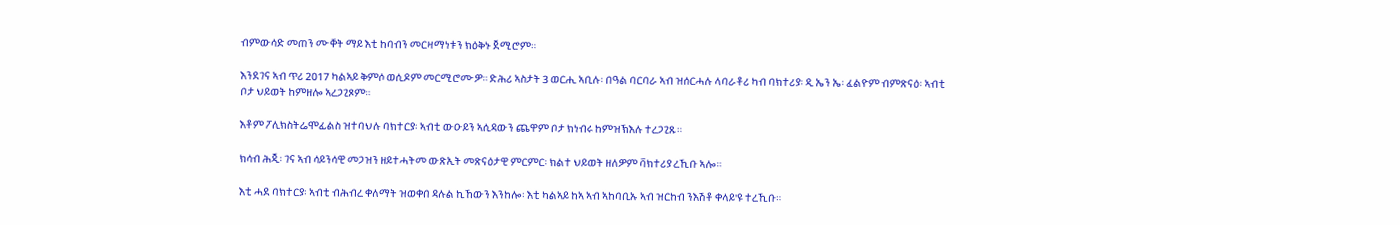ብምውሳድ መጠን ሙቐት ማይ እቲ ከባብን መርዛማነቱን ክዕቅኑ ጀሚሮም።

እንደገና ኣብ ጥሪ 2017 ካልኣይ ቅምሶ ወሲዶም መርሚሮሙዎ። ድሕሪ ኣስታት 3 ወርሒ ኣቢሉ፡ በዓል ባርባራ ኣብ ዝሰርሓሉ ላባራቶሪ ካብ ባክተሪያ፡ ዲ ኤን ኤ፡ ፈልዮም ብምጽናዕ፡ ኣብቲ ቦታ ህይወት ከምዘሎ ኣረጋጊጾም።

እቶም ፖሊክስትሬሞፊልስ ዝተባህሉ ባክተርያ፡ ኣብቲ ውዑይን ኣሲዳውን ጨዋም ቦታ ክነብሩ ከምዝኽእሉ ተረጋጊጹ።

ክሳብ ሕጂ፡ ገና ኣብ ሳይንሳዊ መጋዝን ዘይተሓትመ ውጽኢት መጽናዕታዊ ምርምር፡ ክልተ ህይወት ዘለዎም ቫክተሪያ ረኺቡ ኣሎ።

እቲ ሓደ ባክተርያ፡ ኣብቲ ብሕብረ ቀለማት ዝወቀበ ዳሉል ኪኸውን እንከሎ፡ እቲ ካልኣይ ከኣ ኣብ ኣከባቢኡ ኣብ ዝርከብ ንእሽቶ ቀላይ'ዩ ተረኺቡ።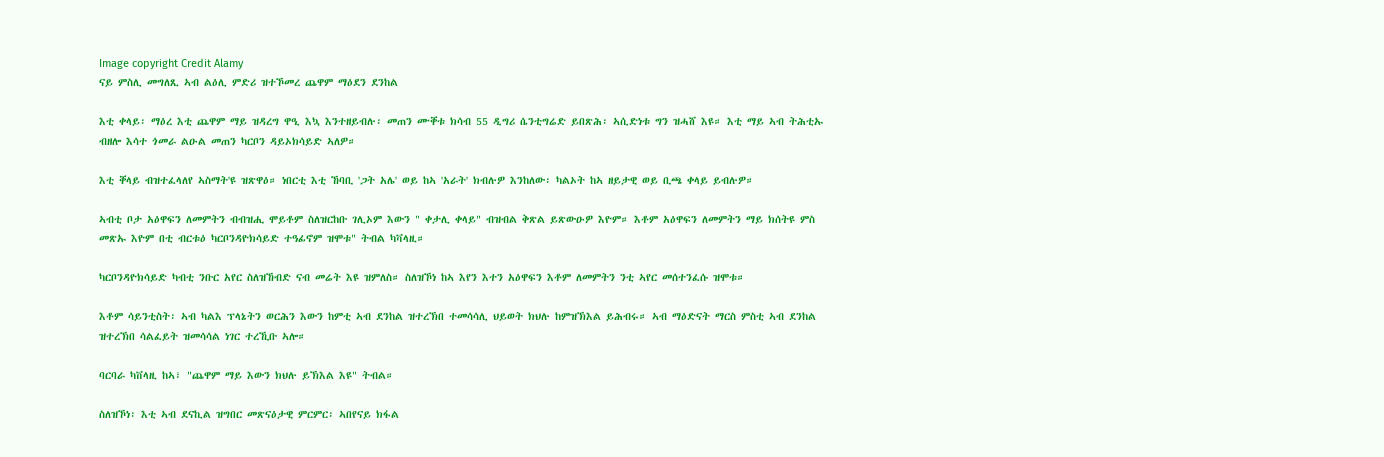Image copyright Credit Alamy
ናይ ምስሊ መግለጺ ኣብ ልዕሊ ምድሪ ዝተኾመረ ጨዋም ማዕደን ደንከል

እቲ ቀላይ፡ ማዕረ እቲ ጨዋም ማይ ዝዳረግ ዋዒ እኳ እንተዘይብሉ፡ መጠን ሙቐቱ ክሳብ 55 ዲግሪ ሴንቲግሬድ ይበጽሕ፡ ኣሲድነቱ ግን ዝሓሸ እዩ። እቲ ማይ ኣብ ትሕቲኡ ብዘሎ እሳተ ጎመራ ልዑል መጠን ካርቦን ዳይኦክሳይድ ኣለዎ።

እቲ ቐላይ ብዝተፈላለየ ኣስማት'ዩ ዝጽዋዕ። ነበርቲ እቲ ኸባቢ 'ጋት አሌ' ወይ ከኣ 'አራት' ክብሉዎ እንከለው፡ ካልኦት ከኣ ዘይታዊ ወይ ቢጫ ቀላይ ይብሉዎ።

ኣብቲ ቦታ አዕዋፍን ለመምትን ብብዝሒ ሞይቶም ስለዝርከቡ ገሊኦም እውን " ቀታሊ ቀላይ" ብዝብል ቅጽል ይጽውዑዎ እዮም። እቶም አዕዋፍን ለመምትን ማይ ክሰትዩ ምስ መጽኡ እዮም በቲ ብርቱዕ ካርቦንዳዮክሳይድ ተዓፊኖም ዝሞቱ" ትብል ካቫላዚ።

ካርቦንዳዮክሳይድ ካብቲ ንቡር አየር ስለዝኸብድ ናብ መሬት እዩ ዝምለስ። ስለዝኾነ ከኣ እየን እተን አዕዋፍን እቶም ለመምትን ንቲ ኣየር መሰተንፈሱ ዝሞቱ።

እቶም ሳይንቲስት፡ ኣብ ካልእ ፕላኔትን ወርሕን እውን ከምቲ ኣብ ደንከል ዝተረኽበ ተመሳሳሊ ህይወት ክህሉ ከምዝኽእል ይሕብሩ። ኣብ ማዕድናት ማርስ ምስቲ ኣብ ደንከል ዝተረኽበ ሳልፈይት ዝመሳሳል ነገር ተረኺቡ ኣሎ።

ባርባራ ካቨላዚ ከኣ፣ "ጨዋም ማይ እውን ክህሉ ይኽእል እዩ" ትብል።

ስለዝኾነ፡ እቲ ኣብ ደናኪል ዝግበር መጽናዕታዊ ምርምር፡ ኣበየናይ ክፋል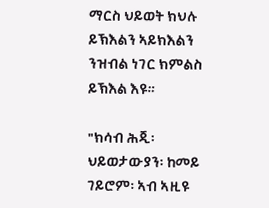ማርስ ህይወት ክህሉ ይኽእልን ኣይክእልን ንዝብል ነገር ክምልስ ይኽእል እዩ።

"ክሳብ ሕጂ፡ ህይወታውያን፡ ከመይ ገይሮም፡ ኣብ ኣዚዩ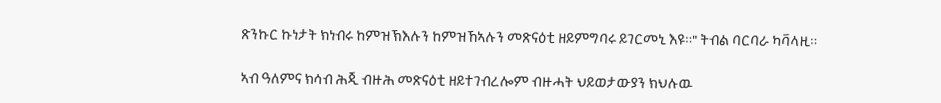ጽንኩር ኩነታት ክነብሩ ከምዝኽእሉን ከምዝኸኣሉን መጽናዕቲ ዘይምግባሩ ይገርመኒ እዩ።" ትብል ባርባራ ካቫላዚ።

ኣብ ዓለምና ክሳብ ሕጂ ብዙሕ መጽናዕቲ ዘይተገብረሎም ብዙሓት ህይወታውያን ክህሉዉ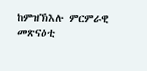ከምዝኽእሉ ምርምራዊ መጽናዕቲ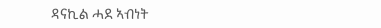ዳናኪል ሓደ ኣብነት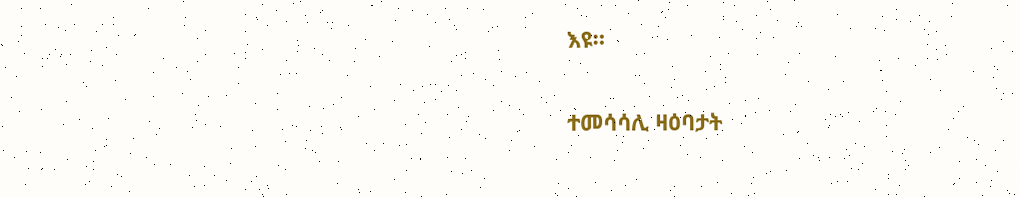እዩ።

ተመሳሳሊ ዛዕባታት